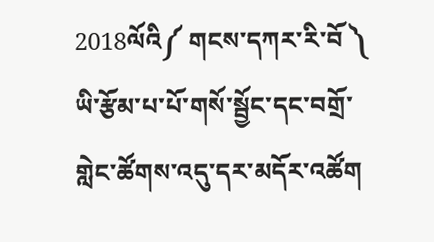2018ལོའི༼ གངས་དཀར་རི་བོ ༽ ཡི་རྩོམ་པ་པོ་གསོ་སྦྱོང་དང་བགྲོ་གླེང་ཚོགས་འདུ་དར་མདོར་འཚོག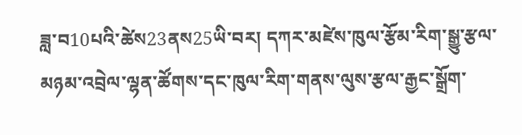ཟླ་བ10པའི་ཚེས23ནས25ཡི་བར། དཀར་མཛེས་ཁུལ་རྩོམ་རིག་སྒྱུ་རྩལ་མཉམ་འབྲེལ་ལྷན་ཚོགས་དང་ཁུལ་རིག་གནས་ལུས་རྩལ་རྒྱང་སྒྲོག་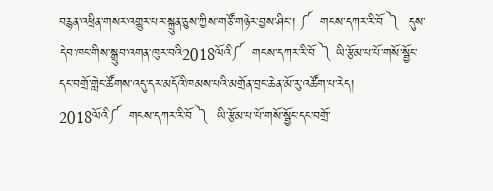བརྙན་འཕྲིན་གསར་འགྱུར་པར་སྐྲུན་ཅུས་ཀྱིས་གཙོ་གཉེར་བྱས་ཤིང་། ༼  གངས་དཀར་རི་བོ ༽  དུས་དེབ་ཁང་གིས་སྒྲུབ་འགན་ཁུར་བའི2018ལོའི༼  གངས་དཀར་རི་བོ ༽ ཡི་རྩོམ་པ་པོ་གསོ་སྦྱོང་དང་བགྲོ་གླེང་ཚོགས་འདུ་དར་མདོའི་ཁམས་པའི་མགྲོན་བྲང་ཆེན་མོ་རུ་འཚོག་པ་རེད།
2018ལོའི༼  གངས་དཀར་རི་བོ ༽  ཡི་རྩོམ་པ་པོ་གསོ་སྦྱོང་དང་བགྲོ་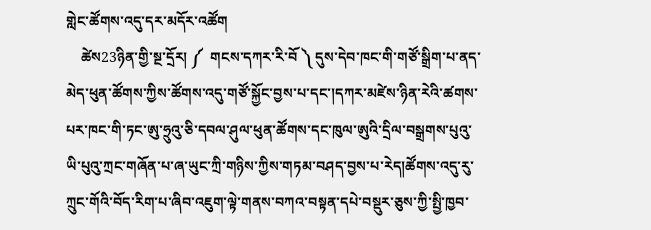གླེང་ཚོགས་འདུ་དར་མདོར་འཚོག
    ཚེས23ཉིན་གྱི་སྔ་དྲོར། ༼  གངས་དཀར་རི་བོ ༽ དུས་དེབ་ཁང་གི་གཙོ་སྒྲིག་པ་ནད་མེད་ཕུན་ཚོགས་ཀྱིས་ཚོགས་འདུ་གཙོ་སྐྱོང་བྱས་པ་དང་།དཀར་མཛེས་ཉིན་རེའི་ཚགས་པར་ཁང་གི་ཏང་ཨུ་ཧྲུའུ་ཅི་དབལ་ཤུལ་ཕུན་ཚོགས་དང་ཁུལ་ཨུའི་དྲིལ་བསྒྲགས་པུའུ་ཡི་པུའུ་ཀྲང་གཞོན་པ་ཞ་ཡུང་ཀྲི་གཉིས་ཀྱིས་གཏམ་བཤད་བྱས་པ་རེད།ཚོགས་འདུ་རུ་ཀྲུང་གོའི་བོད་རིག་པ་ཞིབ་འཇུག་ལྟེ་གནས་བཀའ་བསྟན་དཔེ་བསྡུར་ཅུས་ཀྱི་སྤྱི་ཁྱབ་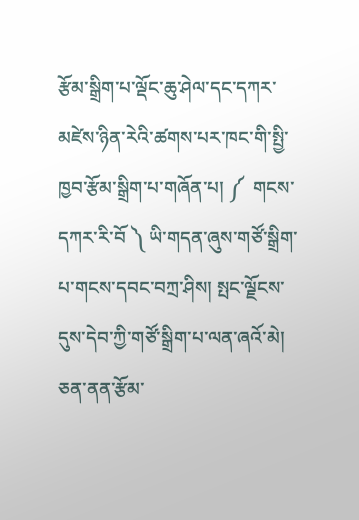རྩོམ་སྒྲིག་པ་ལྡོང་ཆུ་ཤེལ་དང་དཀར་མཛེས་ཉིན་རེའི་ཚགས་པར་ཁང་གི་སྤྱི་ཁྱབ་རྩོམ་སྒྲིག་པ་གཞོན་པ། ༼  གངས་དཀར་རི་བོ ༽ ཡི་གདན་ཞུས་གཙོ་སྒྲིག་པ་གངས་དབང་བཀྲ་ཤིས། སྤང་ལྗོངས་དུས་དེབ་ཀྱི་གཙོ་སྒྲིག་པ་ལན་ཞའོ་མེ། ཅན་ནན་རྩོམ་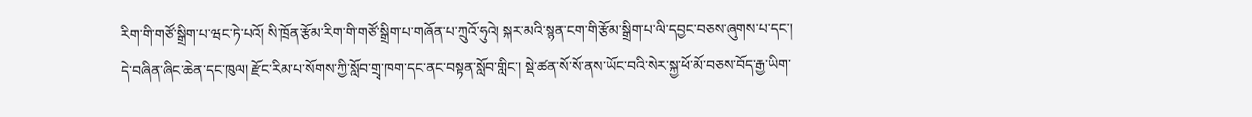རིག་གི་གཙོ་སྒྲིག་པ་ཝང་ཏེ་པའོ། སི་ཁྲོན་རྩོམ་རིག་གི་གཙོ་སྒྲིག་པ་གཞོན་པ་ཀྲུའོ་ཧུའེ། སྐར་མའི་སྙན་ངག་གི་རྩོམ་སྒྲིག་པ་ལི་དབྱང་བཅས་ཞུགས་པ་དང་། དེ་བཞིན་ཞིང་ཆེན་དང་ཁུལ། རྫོང་རིམ་པ་སོགས་ཀྱི་སློབ་གྲྭ་ཁག་དང་ནང་བསྟན་སློབ་གླིང་། སྡེ་ཚན་སོ་སོ་ནས་ཡོང་བའི་སེར་སྐྱ་ཕོ་མོ་བཅས་བོད་རྒྱ་ཡིག་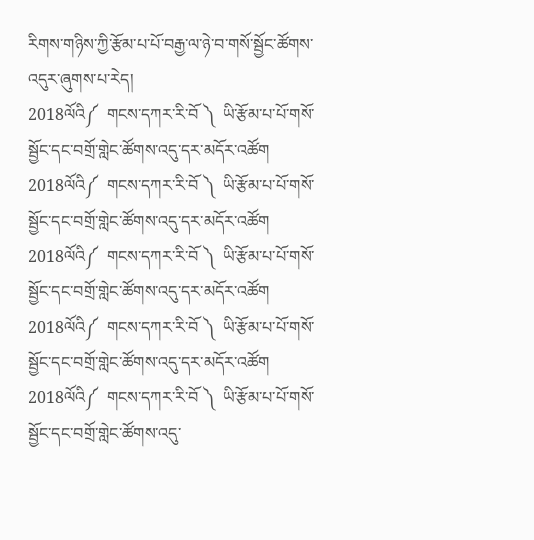རིགས་གཉིས་ཀྱི་རྩོམ་པ་པོ་བརྒྱ་ལ་ཉེ་བ་གསོ་སྦྱོང་ཚོགས་འདུར་ཞུགས་པ་རེད།
2018ལོའི༼  གངས་དཀར་རི་བོ ༽  ཡི་རྩོམ་པ་པོ་གསོ་སྦྱོང་དང་བགྲོ་གླེང་ཚོགས་འདུ་དར་མདོར་འཚོག
2018ལོའི༼  གངས་དཀར་རི་བོ ༽  ཡི་རྩོམ་པ་པོ་གསོ་སྦྱོང་དང་བགྲོ་གླེང་ཚོགས་འདུ་དར་མདོར་འཚོག
2018ལོའི༼  གངས་དཀར་རི་བོ ༽  ཡི་རྩོམ་པ་པོ་གསོ་སྦྱོང་དང་བགྲོ་གླེང་ཚོགས་འདུ་དར་མདོར་འཚོག
2018ལོའི༼  གངས་དཀར་རི་བོ ༽  ཡི་རྩོམ་པ་པོ་གསོ་སྦྱོང་དང་བགྲོ་གླེང་ཚོགས་འདུ་དར་མདོར་འཚོག
2018ལོའི༼  གངས་དཀར་རི་བོ ༽  ཡི་རྩོམ་པ་པོ་གསོ་སྦྱོང་དང་བགྲོ་གླེང་ཚོགས་འདུ་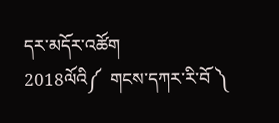དར་མདོར་འཚོག
2018ལོའི༼  གངས་དཀར་རི་བོ ༽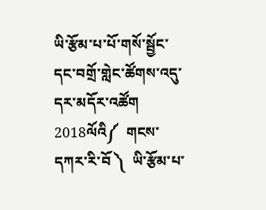ཡི་རྩོམ་པ་པོ་གསོ་སྦྱོང་དང་བགྲོ་གླེང་ཚོགས་འདུ་དར་མདོར་འཚོག
2018ལོའི༼  གངས་དཀར་རི་བོ ༽  ཡི་རྩོམ་པ་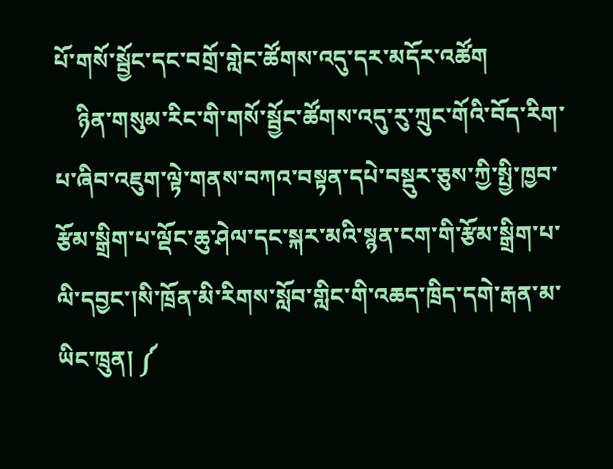པོ་གསོ་སྦྱོང་དང་བགྲོ་གླེང་ཚོགས་འདུ་དར་མདོར་འཚོག
    ཉིན་གསུམ་རིང་གི་གསོ་སྦྱོང་ཚོགས་འདུ་རུ་ཀྲུང་གོའི་བོད་རིག་པ་ཞིབ་འཇུག་ལྟེ་གནས་བཀའ་བསྟན་དཔེ་བསྡུར་ཅུས་ཀྱི་སྤྱི་ཁྱབ་རྩོམ་སྒྲིག་པ་ལྡོང་ཆུ་ཤེལ་དང་སྐར་མའི་སྙན་ངག་གི་རྩོམ་སྒྲིག་པ་ལི་དབྱང་།སི་ཁྲོན་མི་རིགས་སློབ་གླིང་གི་འཆད་ཁྲིད་དགེ་རྒན་མ་ཡིང་ཁྲུན། ༼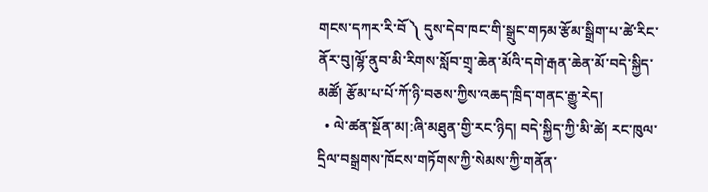གངས་དཀར་རི་བོ ༽ དུས་དེབ་ཁང་གི་སྒྲུང་གཏམ་རྩོམ་སྒྲིག་པ་ཚེ་རིང་ནོར་བུ།ལྷོ་ནུབ་མི་རིགས་སློབ་གྲྭ་ཆེན་མོའི་དགེ་རྒན་ཆེན་མོ་བདེ་སྐྱིད་མཚོ། རྩོམ་པ་པོ་ཀོ་ཉི་བཅས་ཀྱིས་འཆད་ཁྲིད་གནང་རྒྱུ་རེད།
  • ལེ་ཚན་སྔོན་མ།:ཞི་མཐུན་གྱི་རང་ཉིད། བདེ་སྐྱིད་ཀྱི་མི་ཚེ། རང་ཁུལ་དྲིལ་བསྒྲགས་ཁོངས་གཏོགས་ཀྱི་སེམས་ཀྱི་གནོན་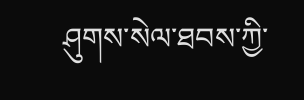ཤུགས་སེལ་ཐབས་ཀྱི་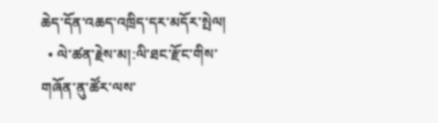ཆེད་དོན་འཆད་འཁྲིད་དར་མདོར་སྤེལ།
  • ལེ་ཚན་རྗེས་མ།:ལི་ཐང་རྫོང་གིས་གཞོན་ནུ་ཚོར་ལས་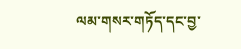ལམ་གསར་གཏོད་དང་བྱ་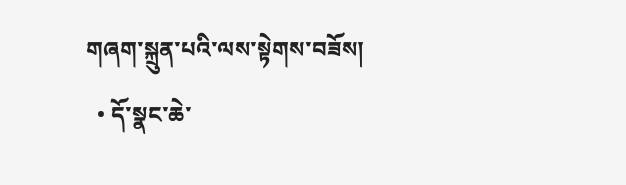གཞག་སྐྲུན་པའི་ལས་སྟེགས་བཟོས།
  • དོ་སྣང་ཆེ་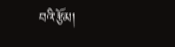བའི་རྩོམ།